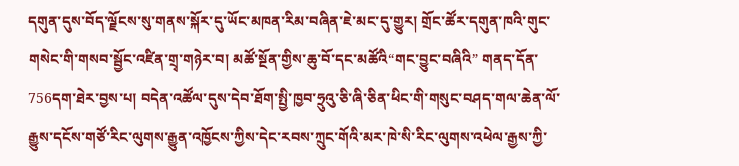དགུན་དུས་བོད་ལྗོངས་སུ་གནས་སྐོར་དུ་ཡོང་མཁན་རིམ་བཞིན་ཇེ་མང་དུ་གྱུར། གྲོང་ཚོར་དགུན་ཁའི་གུང་གསེང་གི་གསབ་སྦྱོང་འཛིན་གྲྭ་གཉེར་བ། མཚོ་སྔོན་གྱིས་ཆུ་བོ་དང་མཚོའི“གང་བྱུང་བཞིའི” གནད་དོན་756དག་ཐེར་བྱས་པ། བདེན་འཚོལ་དུས་དེབ་ཐོག་སྤྱི་ཁྱབ་ཧྲུའུ་ཅི་ཞི་ཅིན་ཕིང་གི་གསུང་བཤད་གལ་ཆེན་ལོ་རྒྱུས་དངོས་གཙོ་རིང་ལུགས་རྒྱུན་འཁྱོངས་ཀྱིས་དེང་རབས་ཀྲུང་གོའི་མར་ཁེ་སི་རིང་ལུགས་འཕེལ་རྒྱས་ཀྱི་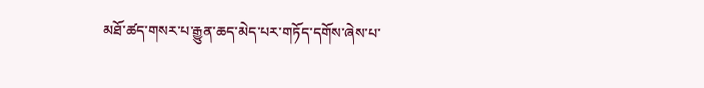མཐོ་ཚད་གསར་པ་རྒྱུན་ཆད་མེད་པར་གཏོད་དགོས་ཞེས་པ་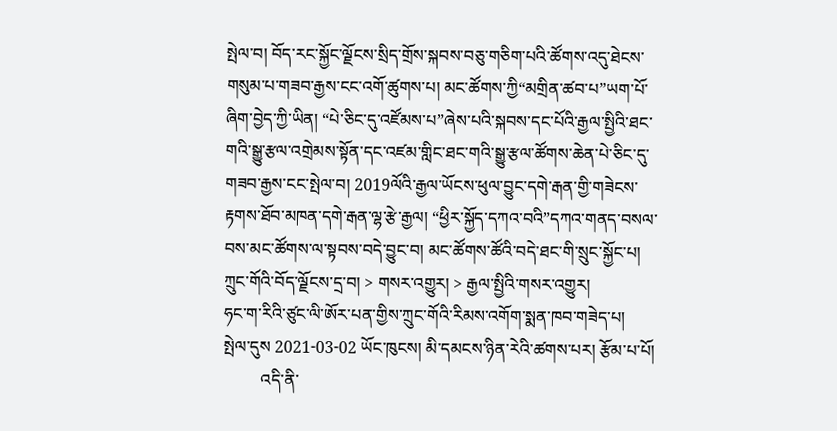སྤེལ་བ། བོད་རང་སྐྱོང་ལྗོངས་སྲིད་གྲོས་སྐབས་བཅུ་གཅིག་པའི་ཚོགས་འདུ་ཐེངས་གསུམ་པ་གཟབ་རྒྱས་ངང་འགོ་ཚུགས་པ། མང་ཚོགས་ཀྱི“མགྲིན་ཚབ་པ”ཡག་པོ་ཞིག་བྱེད་ཀྱི་ཡིན། “པེ་ཅིང་དུ་འཛོམས་པ”ཞེས་པའི་སྐབས་དང་པོའི་རྒྱལ་སྤྱིའི་ཐང་གའི་སྒྱུ་རྩལ་འགྲེམས་སྟོན་དང་འཛམ་གླིང་ཐང་གའི་སྒྱུ་རྩལ་ཚོགས་ཆེན་པེ་ཅིང་དུ་གཟབ་རྒྱས་ངང་སྤེལ་བ། 2019ལོའི་རྒྱལ་ཡོངས་ཕུལ་བྱུང་དགེ་རྒན་གྱི་གཟེངས་རྟགས་ཐོབ་མཁན་དགེ་རྒན་ལྷ་རྩེ་རྒྱལ། “ཕྱིར་སྐྱོད་དཀའ་བའི”དཀའ་གནད་བསལ་བས་མང་ཚོགས་ལ་སྟབས་བདེ་བྱུང་བ། མང་ཚོགས་ཚོའི་བདེ་ཐང་གི་སྲུང་སྐྱོང་པ།
ཀྲུང་གོའི་བོད་ལྗོངས་དྲ་བ། > གསར་འགྱུར། > རྒྱལ་སྤྱིའི་གསར་འགྱུར།
ཧང་ག་རིའི་ཙུང་ལི་ཨོར་པན་གྱིས་ཀྲུང་གོའི་རིམས་འགོག་སྨན་ཁབ་གཟེད་པ།
སྤེལ་དུས 2021-03-02 ཡོང་ཁུངས། མི་དམངས་ཉིན་རེའི་ཚགས་པར། རྩོམ་པ་པོ།
         འདི་ནི་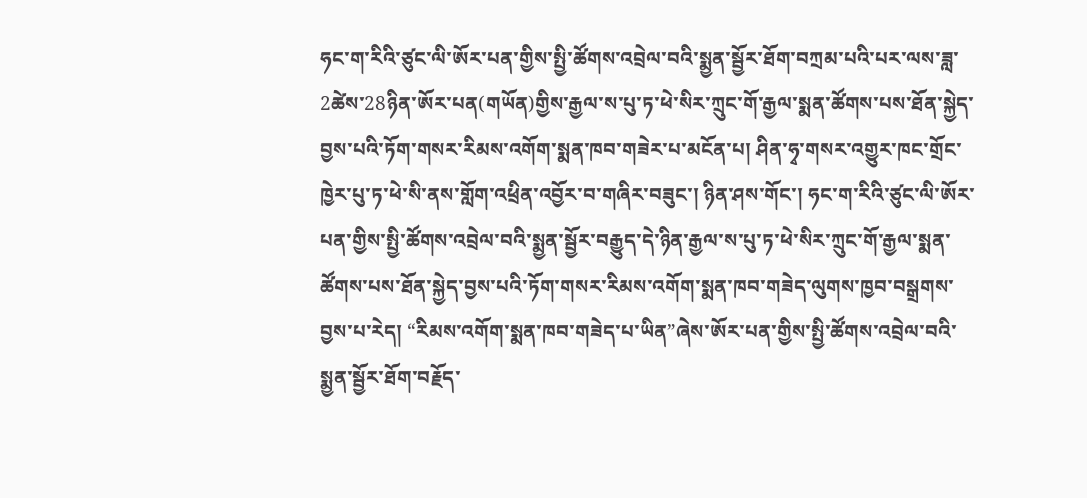ཧང་ག་རིའི་ཙུང་ལི་ཨོར་པན་གྱིས་སྤྱི་ཚོགས་འབྲེལ་བའི་སྨྱན་སྦྱོར་ཐོག་བཀྲམ་པའི་པར་ལས་ཟླ་2ཚེས་28ཉིན་ཨོར་པན(གཡོན)གྱིས་རྒྱལ་ས་པུ་ཏ་ཕེ་སིར་ཀྲུང་གོ་རྒྱལ་སྨན་ཚོགས་པས་ཐོན་སྐྱེད་བྱས་པའི་ཏོག་གསར་རིམས་འགོག་སྨན་ཁབ་གཟེར་པ་མངོན་པ། ཤིན་ཧྭ་གསར་འགྱུར་ཁང་གྲོང་ཁྱེར་པུ་ཏ་ཕེ་སི་ནས་གློག་འཕྲིན་འབྱོར་བ་གཞིར་བཟུང་། ཉིན་ཤས་གོང་། ཧང་ག་རིའི་ཙུང་ལི་ཨོར་པན་གྱིས་སྤྱི་ཚོགས་འབྲེལ་བའི་སྨྱན་སྦྱོར་བརྒྱུད་དེ་ཉིན་རྒྱལ་ས་པུ་ཏ་ཕེ་སིར་ཀྲུང་གོ་རྒྱལ་སྨན་ཚོགས་པས་ཐོན་སྐྱེད་བྱས་པའི་ཏོག་གསར་རིམས་འགོག་སྨན་ཁབ་གཟེད་ལུགས་ཁྱབ་བསྒྲགས་བྱས་པ་རེད། “རིམས་འགོག་སྨན་ཁབ་གཟེད་པ་ཡིན”ཞེས་ཨོར་པན་གྱིས་སྤྱི་ཚོགས་འབྲེལ་བའི་སྨྱན་སྦྱོར་ཐོག་བརྗོད་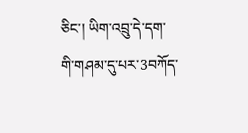ཅིང་། ཡིག་འབྲུ་དེ་དག་གི་གཤམ་དུ་པར་3བཀོད་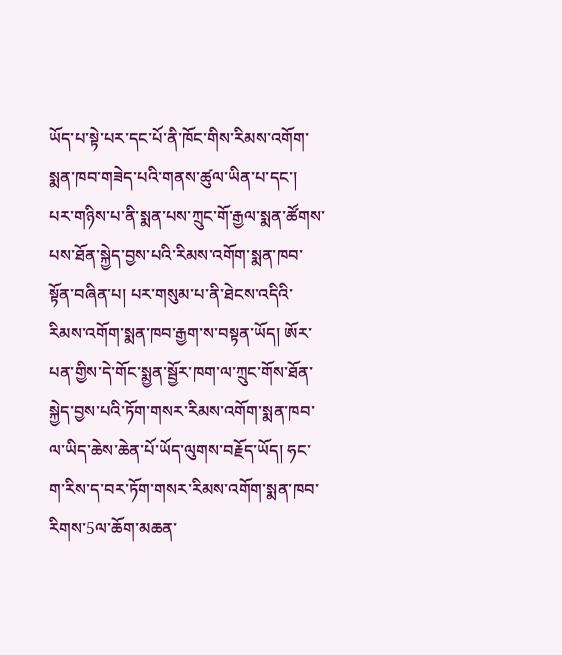ཡོད་པ་སྟེ་པར་དང་པོ་ནི་ཁོང་གིས་རིམས་འགོག་སྨན་ཁབ་གཟེད་པའི་གནས་ཚུལ་ཡིན་པ་དང་། པར་གཉིས་པ་ནི་སྨན་པས་ཀྲུང་གོ་རྒྱལ་སྨན་ཚོགས་པས་ཐོན་སྐྱེད་བྱས་པའི་རིམས་འགོག་སྨན་ཁབ་སྟོན་བཞིན་པ། པར་གསུམ་པ་ནི་ཐེངས་འདིའི་རིམས་འགོག་སྨན་ཁབ་རྒྱག་ས་བསྟན་ཡོད། ཨོར་པན་གྱིས་དེ་གོང་སྨྱན་སྦྱོར་ཁག་ལ་ཀྲུང་གོས་ཐོན་སྐྱེད་བྱས་པའི་ཏོག་གསར་རིམས་འགོག་སྨན་ཁབ་ལ་ཡིད་ཆེས་ཆེན་པོ་ཡོད་ལུགས་བརྗོད་ཡོད། ཧང་ག་རིས་ད་བར་ཏོག་གསར་རིམས་འགོག་སྨན་ཁབ་རིགས་5ལ་ཆོག་མཆན་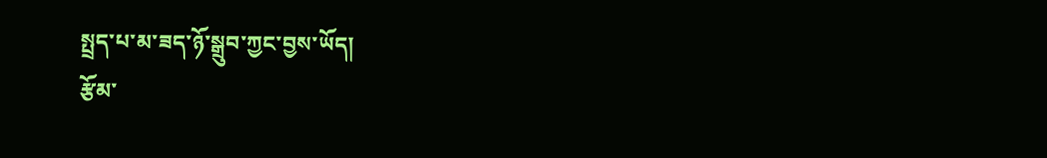སྤྲད་པ་མ་ཟད་ཉོ་སྒྲུབ་ཀྱང་བྱས་ཡོད།
རྩོམ་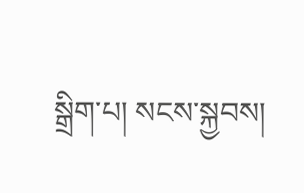སྒྲིག་པ། སངས་སྐྱབས།